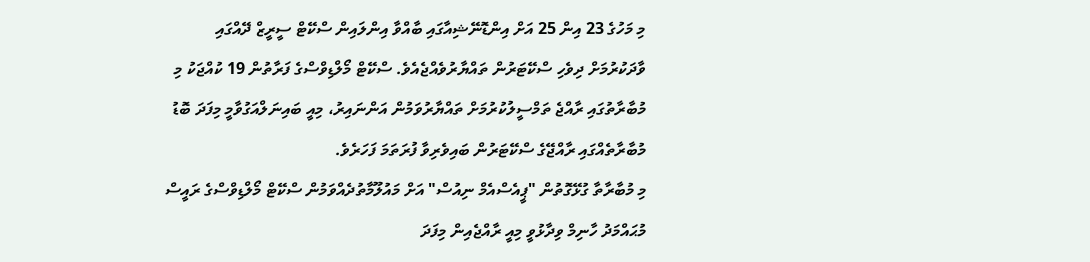މި މަހުގެ 23 އިން 25 އަށް އިންޑޮނޭޝިއާގައި ބާއްވާ އިންލައިން ސްކޭޓް ސީރީޒް ދޭއްގައި ވާދަކުރުމަށް ދިވެހި ސްކޭޓަރުން ތައްޔާރުވެއްޖެއެވެ. ސްކޭޓް މޯލްޑިވްސްގެ ފަރާތުން 19 ކުއްޖަކު މި މުބާރާތުގައި ރާއްޖެ ތަމްސީލުކުރުމަށް ތައްޔާރުވަމުން އަންނައިރު، މިއީ ބައިނަލްއަގުވާމީ މިފަދަ ބޮޑު މުބާރާތެއްގައި ރާއްޖޭގެ ސްކޭޓަރުން ބައިވެރިވާ ފުރަތަމަ ފަހަރެވެ.
މި މުބާރާތާ ގުޅޭގޮތުން "ޕީއެސްއެމް ނިއުސް" އަށް މައުލޫމާތުދެއްވަމުން ސްކޭޓް މޯލްޑިވްސްގެ ރައީސް މުޙައްމަދު ހާނިމް ވިދާޅުވީ މިއީ ރާއްޖެއިން މިފަދަ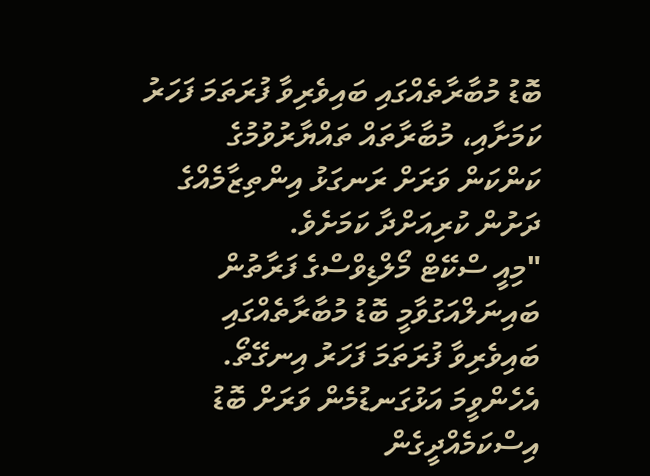ބޮޑު މުބާރާތެއްގައި ބައިވެރިވާ ފުރަތަމަ ފަހަރު ކަމަށާއި، މުބާރާތައް ތައްޔާރުވުމުގެ ކަންކަން ވަރަށް ރަނގަޅު އިންތިޒާމެއްގެ ދަށުން ކުރިއަށްދާ ކަމަށެވެ.
"މިއީ ސްކޭޓް މޯލްޑިވްސްގެ ފަރާތުން ބައިނަލްއަގުވާމީ ބޮޑު މުބާރާތެއްގައި ބައިވެރިވާ ފުރަތަމަ ފަހަރު އިނގޭތޯ. އެހެންވީމަ އަޅުގަނޑުމެން ވަރަށް ބޮޑު އިސްކަމެއްދީގެން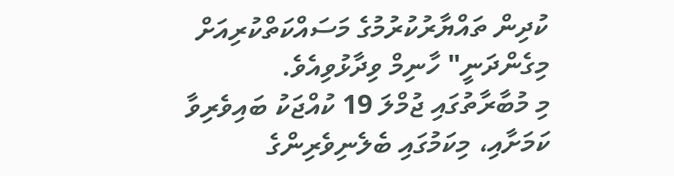ކުދިން ތައްޔާރުކުރުމުގެ މަސައްކަތްކުރިއަށް މިގެންދަނީ" ހާނިމް ވިދާޅުވިއެވެ.
މި މުބާރާތުގައި ޖުމްލަ 19 ކުއްޖަކު ބައިވެރިވާ ކަމަށާއި، މިކަމުގައި ބެލެނިވެރިންގެ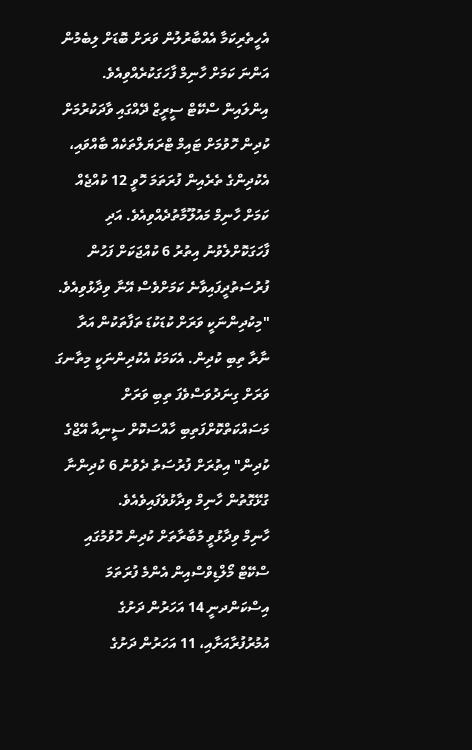އެހީތެރިކަމާ އެއްބާރުލުން ވަރަށް ބޮޑަށް ލިބެމުން އަންނަ ކަމަށް ހާނިމް ފާހަގަކުރެއްވިއެވެ.
އިންލައިން ސްކޭޓް ސީރީޒް ދޭއްގައި ވާދަކުރުމަށް ކުދިން ހޮވުމަށް ޓައިމް ޓްރަޔަލްތަކެއް ބާއްވައި، އެކުދިންގެ ތެރެއިން ފުރަތަމަ ހޮވީ 12 ކުއްޖެއް ކަމަށް ހާނިމް މައުލޫމާތުދެއްވިއެވެ. އަދި ފާހަގަކޮށްލެވުނު އިތުރު 6 ކުއްޖަކަށް ފަހުން ފުރުސަތުދީފައިވާނެ ކަމަށްވެސް އޭނާ ވިދާޅުވިއެވެ.
"މިކުދިންނަކީ ވަރަށް ކުޑަކުޑަ ތަފާތަކުން އަރާ ނާރާ ތިބި ކުދިން. އެކަމަކު އެކުދިންނަކީ މިތާނގަ ވަރަށް ގިނަދުވަސްވެފަ ތިބި ވަރަށް މަސައްކަތްކޮށްފަތިބި ހާއްސަކޮށް ސީނިއާ އޭޖްގެ ކުދިން" އިތުރަށް ފުރުސަތު ދެވުނު 6 ކުދިންނާ ގުޅޭގޮތުން ހާނިމް ވިދާޅުވެފައިވެއެވެ.
ހާނިމް ވިދާޅުވީ މުބާރާތަށް ކުދިން ހޮވުމުގައި ސްކޭޓް މޯލްޑިވްސްއިން އެންމެ ފުރަތަމަ އިސްކަންދނީ 14 އަހަރުން ދަށުގެ އުމުރުފުރާއަށާއި، 11 އަހަރުން ދަށުގެ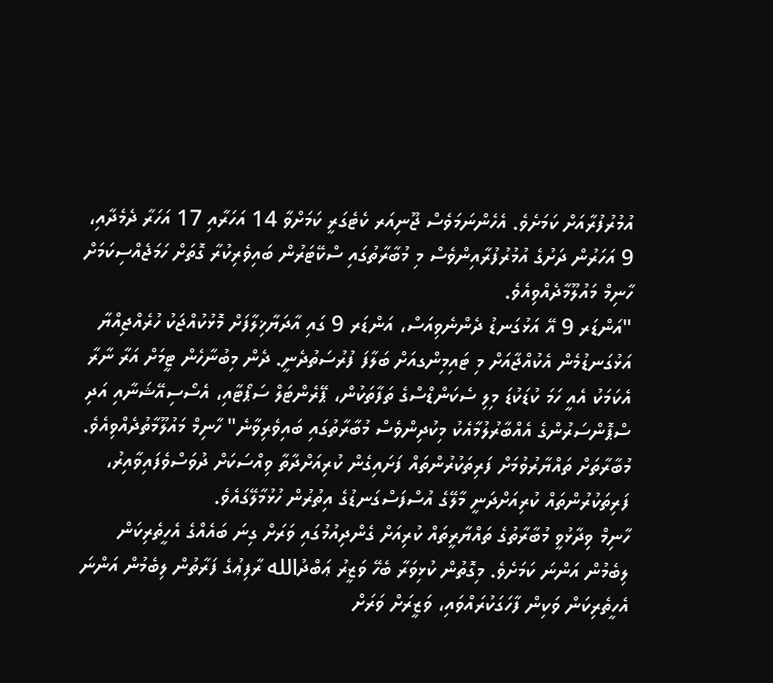އުމުރުފުރާއަށް ކަމަށެވެ. އެހެންނަމަވެސް ޖޫނިއަރ ކެޓެގަރީ ކަމަށްވާ 14 އަހަރާއި 17 އަހަރާ ދެމެދާއި، 9 އަހަރުން ދަށުގެ އުމުރުފުރާއިންވެސް މި މުބާރާތުގައި ސްކޭޓަރުން ބައިވެރިކުރާ ގޮތަށް ހަމަޖެއްސިކަމަށް ހާނިމް މައުލޫމާދެއްވިއެވެ.
"އަންޑަރ 9 އޭ އަޅުގަނޑު ދެންނެވިއަސް، އަންޑަރ 9 ގައި އާދަޔާޚިލާފަށް މޮޅުކުއްޖަކު ހުރެއްޖިއްޔާ އަޅުގަނޑުމެން އެކުއްޖާއަށް މި ޓައިމިންގއަށް ބަލާފަ ފުރުސަތުދެނީ. ދެން މިބުނާހެން ޓީމަށް އަރާ ނާރާ އެކަމަކު އެއީ ހަމަ ކުޑަކުޑަ މިލި ސެކަންޑްސްގެ ތަފާތަކުން، ޕޭރެންޓަލް ސަޕޯޓާއި، އެސޯސިއޭޝަނާއި އަދި ސްޕޮންސަރުންގެ އެއްބާރުލުމާއެކު މިކުދިންވެސް މުބާރާތުގައި ބައިވެރިވާނެ" ހާނިމް މައުލޫމާތުދެއްވިއެވެ.
މުބާރާތަށް ތައްޔާރުވުމަށް ފަރިތަކުރުންތައް ފަށައިގެން ކުރިއަށްދާތާ ވިއްސަކަށް ދުވަސްވެފައިވާއިރު، ފަރިތަކުރުންތައް ކުރިއަށްދަނީ މާލޭގެ އުސްފަސްގަނޑުގެ އިތުރުން ހުޅުމާލޭގައެވެ.
ހާނިމް ވިދާޅުވީ މުބާރާތުގެ ތައްޔާރީތައް ކުރިއަށް ގެންދިއުމުގައި ވަރަށް ގިނަ ބައެއްގެ އެހީތެރިކަން ލިބެމުން އަންނަ ކަމަށެވެ. މިގޮތުން ކުޅިވަރާ ބެހޭ ވަޒީރު ޢަބްދުالله ރާފިޢުގެ ފަރާތުން ލިބެމުން އަންނަ އެހީތެރިކަން ވަކިން ފާހަގަކުރައްވައި، ވަޒީރަށް ވަރަށް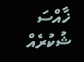ޚާއްސަ ޝުކުރެއް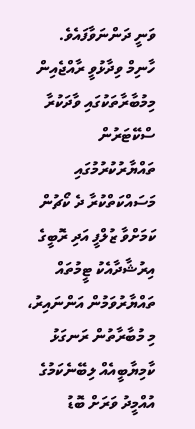ވަނީ ދަންނަވާފައެވެ.
ހާނިމް ވިދާޅުވީ ރާއްޖެއިން މިމުބާރާތަކުގައި ވާދަކުރާ ސްކޭޓަރުން ތައްޔާރުކުރުމުގައި މަސައްކަތްކުރާ ދެ ކޯޗުން ކަމަށްވާ ޒުލްފީ އަދި ރޮބީގެ އިރުޝާދާއެކު ޓީމުތައް ތައްޔާރުވަމުން އަންނައިރު، މި މުބާރާތުން ރަނގަޅު ކާމިޔާބީއެއް ލިބޭނެކަމުގެ އުއްމީދު ވަރަށް ބޮޑު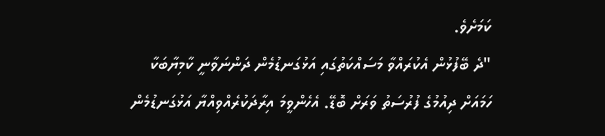ކަމަށެވެ.
"ދެ ބޭފުޅުން އެކުރައްވާ މަސައްކަތުގައި އަޅުގަނޑުމެން ދަންނަވާނީ ކާމިޔާބަކާ ހަމައަށް ދިއުމުގެ ފުރުސަތު ވަރަށް ބޮޑޭ. އެހެންވީމަ އިރާދަކުރެއްވިއްޔާ އަޅުގަނޑުމެން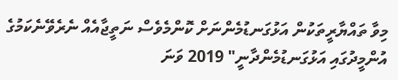މިވާ ތައްޔާރީތަކުން އަޅުގަނޑުމެންނަށް ކޮންމެވެސް ނަތީޖާއެއް ނެރެވޭނެކަމުގެ އުންމީދުގައި އަޅުގަނޑުމެންދާނީ" 2019 ވަނަ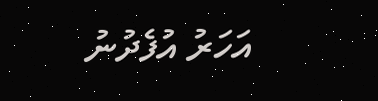އަހަރު އުފެދުނު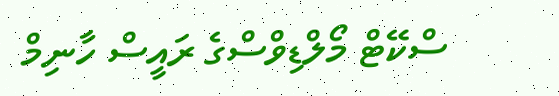ސްކޭޓް މޯލްޑިވްސްގެ ރައީސް ހާނިމް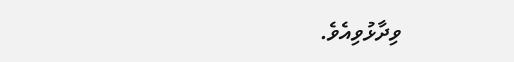ވިދާޅުވިއެވެ.